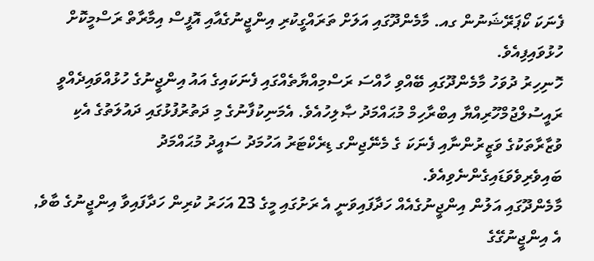ފެނަކަ ކޯޕަރޭޝަނުން ގއ. މާމެންދޫގައި އަލަށް ތަރައްގީކުރި އިންޖީނުގެއާއި އޮފީސް އިމާރާތް ރަސްމީކޮށް ހުޅުވައިފިއެވެ.
ހޮނިހިރު ދުވަހު މާމެންދޫގައި ބޭއްވި ހާއްސަ ރަސްމިއްޔާތެއްގައި ފެނަކައިގެ އައު އިންޖީނުގެ ހުޅުއްވައިދެއްވީ ރައީސުލްޖުމްހޫރިއްޔާ އިބްރާހިމް މުޙައްމަދު ޞާލިހުއެވެ. އެމަނިކުފާނުގެ މި ދަތުރުފުޅުގައި ދައުލަތުގެ އެކި ވުޒާރާތަކުގެ ވަޒީރުންނާއި ފެނަކަ ގެ މެނޭޖިންގ ޑިރެކްޓަރު އަހުމަދު ސައީދު މުޙައްމަދު ބައިވެރިވެވަޑައިގެންނެވިއެވެ.
މާމެންދޫގައި އަލުން އިންޖީނުގެއެއް ހަދާފައިވަނީ އެ ރަށުގައި މީގެ 23 އަހަރު ކުރިން ހަދާފައިވާ އިންޖީނުގެ ބާވެ, އެ އިންޖީނުގޭގެ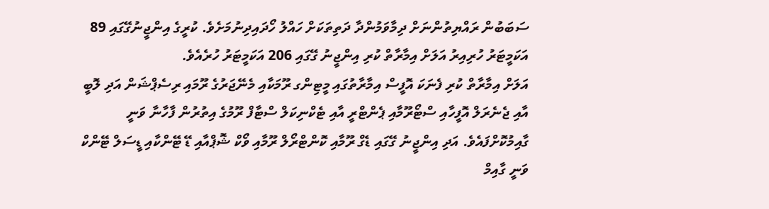ސަބަބުން ރައްޔިތުންނަށް ދިމާވަމުންދާ ދަތިތަކަށް ހައްލު ހޯދައިދިނުމަށެވެ. ކުރީގެ އިންޖީނުގޭގައި 89 އަކަމީޓަރު ހުރިއިރު އަލަށް އިމާރާތް ކުރި އިންޖީނު ގޭގައި 206 އަކަމީޓަރު ހުރެއެވެ.
އަލަށް އިމާރާތް ކުރި ފެނަކަ އޮފީސް އިމާރާތުގައި މީޓިންގ ރޫމަކާއި މެނޭޖަރުގެ ރޫމައި ރިސެޕްޝަން އަދި ލޮބީ އާއި ޖެނެރަލް އޮފީހާއި ސްޓޯރޫމާއި ޕެންޓްރީ އާއި ޓެކްނިކަލް ސްޓާފް ރޫމުގެ އިތުރުން ފާހާނާ ވަނީ ގާއިމުކޮށްފައެވެ. އަދި އިންޖީނު ގޭގައި ޑެގް ރޫމާއި ކޮންޓްރޯލް ރޫމާއި ވޯކް ޝޮޕްއާއި ޑޭ ޓޭންކާއި ޑީސަލް ޓޭންކް ވަނީ ގާއިމް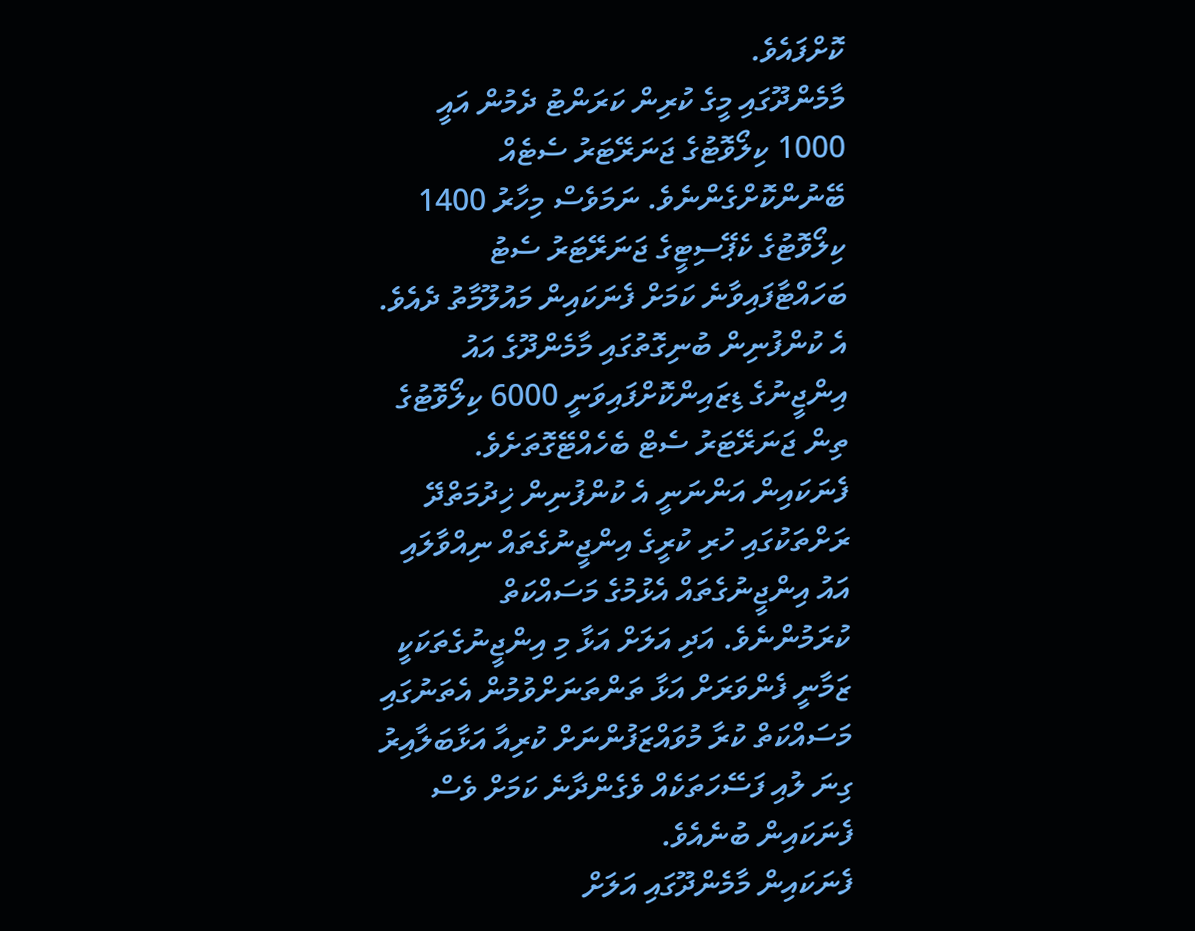ކޮށްފައެވެ.
މާމެންދޫގައި މީގެ ކުރިން ކަރަންޓު ދެމުން އައީ 1000 ކިލޯވޮޓުގެ ޖަނަރޭޓަރު ސެޓެއް ބޭނުންކޮށްގެންނެވެ. ނަމަވެސް މިހާރު 1400 ކިލޯވޮޓުގެ ކެޕޭސިޓީގެ ޖަނަރޭޓަރު ސެޓު ބަހައްޓާފައިވާނެ ކަމަށް ފެނަކައިން މައުލޫމާތު ދެއެވެ.
އެ ކުންފުނިން ބުނިގޮތުގައި މާމެންދޫގެ އައު އިންޖީނުގެ ޑިޒައިންކޮށްފައިވަނީ 6000 ކިލޯވޮޓުގެ ތިން ޖަނަރޭޓަރު ސެޓް ބެހެއްޓޭގޮތަށެވެ.
ފެނަކައިން އަންނަނީ އެ ކުންފުނިން ޚިދުމަތްދޭ ރަށްތަކުގައި ހުރި ކުރީގެ އިންޖީނުގެތައް ނިއްވާލައި އައު އިންޖީނުގެތައް އެޅުމުގެ މަސައްކަތް ކުރަމުންނެވެ. އަދި އަލަށް އަޅާ މި އިންޖީނުގެތަކަކީ ޒަމާނީ ފެންވަރަށް އަޅާ ތަންތަނަށްވުމުން އެތަނުގައި މަސައްކަތް ކުރާ މުވައްޒަފުންނަށް ކުރިއާ އަޅާބަލާއިރު ގިނަ ލުއި ފަސޭހަތަކެއް ވެގެންދާނެ ކަމަށް ވެސް ފެނަކައިން ބުނެއެވެ.
ފެނަކައިން މާމެންދޫގައި އަލަށް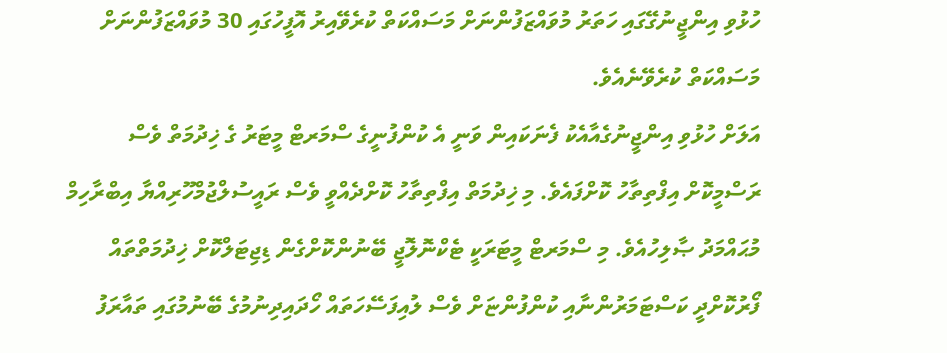ހުޅުވި އިންޖީނުގޭގައި ހަތަރު މުވައްޒަފުންނަށް މަސައްކަތް ކުރެވޭއިރު އޮފީހުގައި 30 މުވައްޒަފުންނަށް މަސައްކަތް ކުރެވޭނެއެވެ.
އަލަށް ހުޅުވި އިންޖީނުގެއާއެކު ފެނަކައިން ވަނީ އެ ކުންފުނީގެ ސްމަރޓް މީޓަރު ގެ ޚިދުމަތް ވެސް ރަސްމީކޮށް އިފްތިތާހު ކޮށްފައެވެ. މި ޚިދުމަތް އިފްތިތާހު ކޮށްދެއްވީ ވެސް ރައީސުލްޖުމްހޫރިއްޔާ އިބްރާހިމް މުޙައްމަދު ޞާލިހުއެވެ. މި ސްމަރޓް މީޓަރަކީ ޓެކްނޮލޮޖީ ބޭނުންކޮށްގެން ޑިޖިޓަލްކޮށް ޚިދުމަތްތައް ފޯރުކޮށްދީ ކަސްޓަމަރުންނާއި ކުންފުންޏަށް ވެސް ލުއިފަސޭހަތައް ހޯދައިދިނުމުގެ ބޭނުމުގައި ތައާރަފު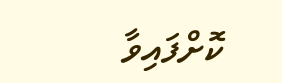ކޮށްފައިވާ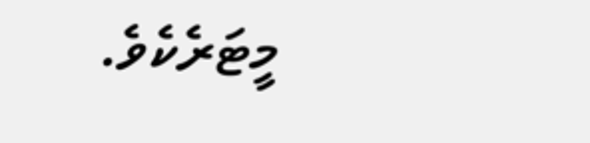މީޓަރެކެވެ.